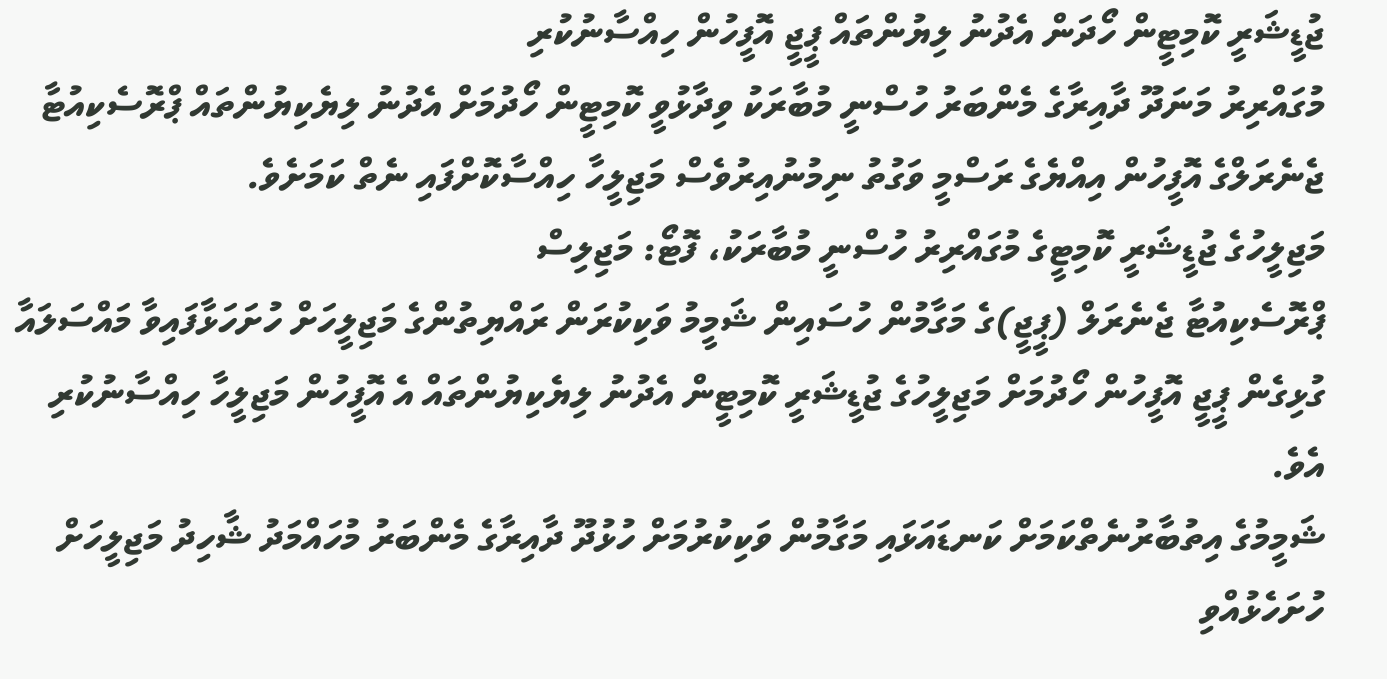ޖުޑީޝަރީ ކޮމިޓީން ހޯދަން އެދުނު ލިޔުންތައް ޕީޖީ އޮފީހުން ހިއްސާނުކުރި
މުގައްރިރު މަނަދޫ ދާއިރާގެ މެންބަރު ހުސްނީ މުބާރަކު ވިދާޅުވީ ކޮމިޓީން ހޯދުމަށް އެދުނު ލިޔެކިޔުންތައް ޕްރޮސެކިއުޓާ ޖެނެރަލްގެ އޮފީހުން އިއްޔެގެ ރަސްމީ ވަގުތު ނިމުނުއިރުވެސް މަޖިލީހާ ހިއްސާކޮށްފައި ނެތް ކަމަށެވެ.
މަޖިލީހުގެ ޖުޑީޝަރީ ކޮމިޓީގެ މުގައްރިރު ހުސްނީ މުބާރަކު، ފޮޓޯ: މަޖިލިސް
ޕްރޮސެކިއުޓާ ޖެނެރަލް (ޕީޖީ)ގެ މަގާމުން ހުސައިން ޝަމީމު ވަކިކުރަން ރައްޔިތުންގެ މަޖިލީހަށް ހުށަހަޅާފައިވާ މައްސަލައާ ގުޅިގެން ޕީޖީ އޮފީހުން ހޯދުމަށް މަޖިލީހުގެ ޖުޑީޝަރީ ކޮމިޓީން އެދުނު ލިޔެކިޔުންތައް އެ އޮފީހުން މަޖިލީހާ ހިއްސާނުކުރި އެވެ.
ޝަމީމުގެ އިތުބާރުނެތްކަމަށް ކަނޑައަޅައި މަގާމުން ވަކިކުރުމަށް ހުޅުދޫ ދާއިރާގެ މެންބަރު މުހައްމަދު ޝާހިދު މަޖިލީހަށް ހުށަހެޅުއްވި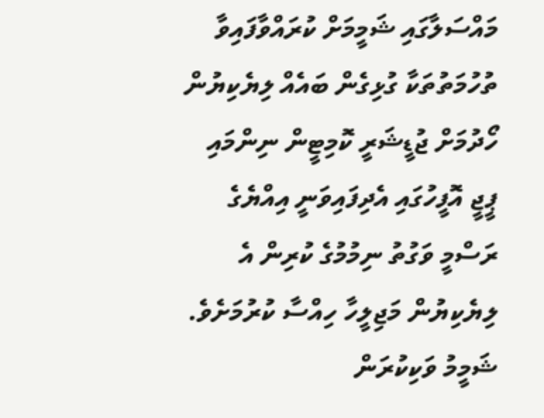މައްސަލާގައި ޝަމީމަށް ކުރައްވާފައިވާ ތުހުމަތުތަކާ ގުޅިގެން ބައެއް ލިޔެކިޔުން ހޯދުމަށް ޖުޑީޝަރީ ކޮމިޓީން ނިންމައި ޕީޖީ އޮފީހުގައި އެދިފައިވަނީ އިއްޔެގެ ރަސްމީ ވަގުތު ނިމުމުގެ ކުރިން އެ ލިޔެކިޔުން މަޖިލީހާ ހިއްސާ ކުރުމަށެވެ.
ޝަމީމު ވަކިކުރަން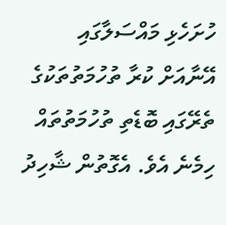ހުށަހެޅި މައްސަލާގައި އޭނާއަށް ކުރާ ތުހުމަތުތަކުގެ ތެރޭގައި ބޮޑެތި ތުހުމަތުތައް ހިމެނެ އެވެ. އެގޮތުން ޝާހިދު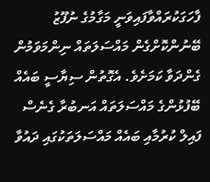ފާހަގަކުރައްވާފައިވަނީ މަގާމުގެ ނުފޫޒު ބޭނުންކޮށްގެން މައްސަލަތައް ނިންމަވަމުން ގެންދަވާ ކަމަށެވެ. އެގޮތުން ސިޔާސީ ބައެއް ބޭފުޅުންގެ މައްސަލަތައް އަނބުރާ ގެނެސް ފައިލް ކުރުމާއި ބައެއް މައްސަލަތަކުގައި ދައުވާ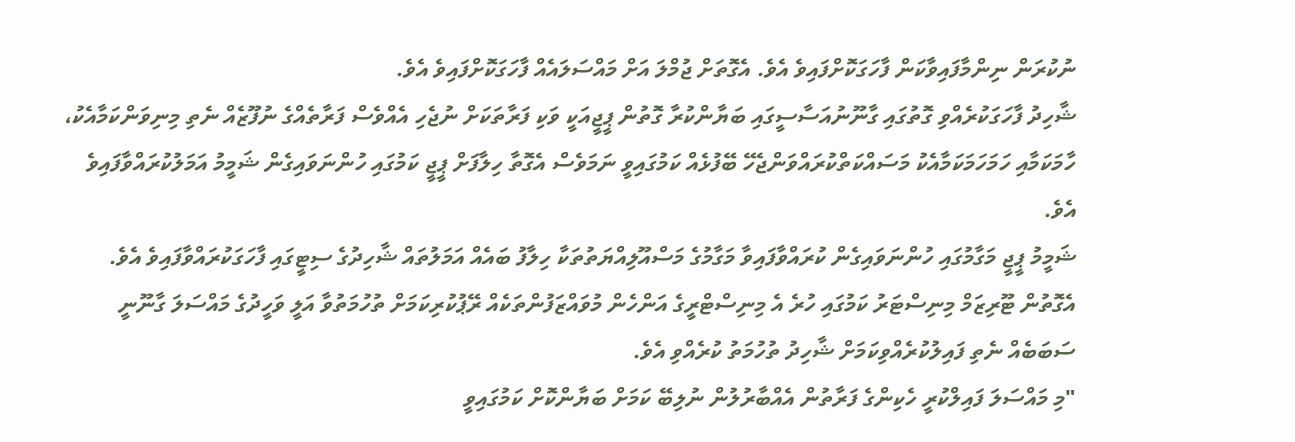ނުކުރަން ނިންމާފައިވާކަން ފާހަގަކޮށްފައިވެ އެވެ. އެގޮތަށް ޖުމްލަ އަށް މައްސަލައެއް ފާހަގަކޮށްފައިވެ އެވެ.
ޝާހިދު ފާހަގަކުރެއްވި ގޮތުގައި ގާނޫނުއަސާސީގައި ބަޔާންކުރާ ގޮތުން ޕީޖީއަކީ ވަކި ފަރާތަކަށް ނުޖެހި އެއްވެސް ފަރާތެއްގެ ނުފޫޒެއް ނެތި މިނިވަންކަމާއެކު، ހާމަކަމާއި ހަމަހަމަކަމާއެކު މަސައްކަތްކުރައްވަންޖެހޭ ބޭފުޅެއް ކަމުގައިވީ ނަމަވެސް އެގޮތާ ހިލާފަށް ޕީޖީ ކަމުގައި ހުންނަވައިގެން ޝަމީމު އަމަލުކުރައްވާފައިވެ އެވެ.
ޝަމީމު ޕީޖީ މަގާމުގައި ހުންނަވައިގެން ކުރައްވާފައިވާ މަގާމުގެ މަސްއޫލިއްޔަތުތަކާ ހިލާފު ބައެއް އަމަލުތައް ޝާހިދުގެ ސިޓީގައި ފާހަގަކުރައްވާފައިވެ އެވެ. އެގޮތުން ޓޫރިޒަމް މިނިސްޓަރު ކަމުގައި ހުރެ އެ މިނިސްޓްރީގެ އަންހެން މުވައްޒަފުންތަކެއް ރޭޕުކުރިކަމަށް ތުހުމަތުވާ އަލީ ވަހީދުގެ މައްސަލަ ގާނޫނީ ސަބަބެއް ނެތި ފައިލުކުރެއްވިކަމަށް ޝާހިދު ތުހުމަތު ކުރެއްވި އެވެ.
"މި މައްސަލަ ފައިލްކުރީ ހެކިންގެ ފަރާތުން އެއްބާރުލުން ނުލިބޭ ކަމަށް ބަޔާންކޮށް ކަމުގައިވީ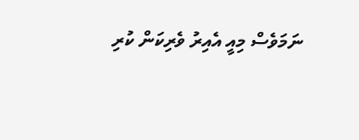ނަމަވެސް މިއީ އެއިރު ވެރިކަން ކުރި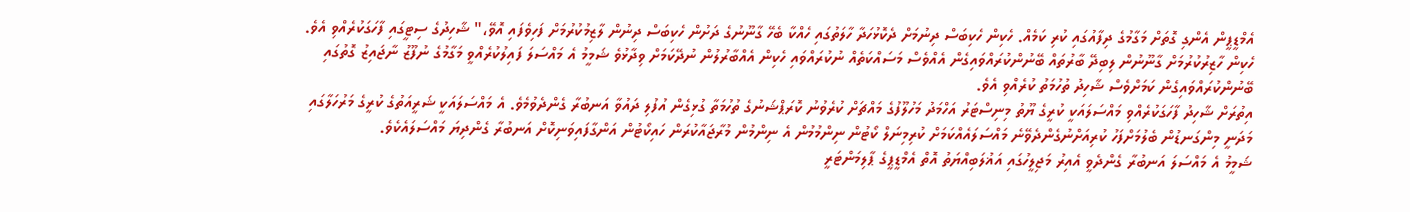އެމްޑީޕީން އެންގި ގޮތަށް މަގާމުގެ ދިފާއުގައި ކުރި ކަމެއް. ހެކިން ހެކިބަސް ދިނުމަށް ދެކޮޅުހަދާ ހާލަތުގައި ހެއްކާ ބެހޭ ގާނޫނުގެ ދަށުން ހެކިބަސް ދިނުން ލާޒިމުކުރުމަށް ފަހިވެފައި އޮވޭ،" ޝާހިދުގެ ސިޓީގައި ފާހަގަކުރެއްވި އެވެ.
ހެކިން ހާޒިރުކުރުމަށް ގާނޫނުން ލިބިދޭ ބާރުތައް ބޭނުންކުރައްވައިގެން އެއްވެސް މަސައްކަތެއް ނުކުރައްވައި ހެކިން އެއްބާރުލުން ނުދޭކަމަށް ވިދާޅުވެ ޝަމީމު އެ މައްސަލަ ފައިލުކުރެއްވީ މަގާމުގެ ނުފޫޒު ނާޖައިޒު ގޮތުގައި ބޭނުންކުރައްވައިގެން ކަމަށްވެސް ޝާހިދު ތުހުމަތު ކުރެއްވި އެވެ.
އިތުރަށް ޝާހިދު ފާހަގަކުރެއްވި މައްސަލައަކީ ކުރީގެ ޔޫތު މިނިސްޓަރު އަހްމަދު މަހުލޫފުގެ މައްޗަށް ކުރެވުނު ކޮރަޕްޝަނުގެ ތުހުމަތާ ގުޅިގެން އުފުލި ދައުވާ އަނބުރާ ގެންދެވުމެވެ. އެ މައްސަލައަކީ ޝަރީއަތުގެ ކުރީގެ މަރުހަލާގައި މަދަނީ މިންގަނޑުން ބެލުމަށްފަހު ކުރިއަށްނުގެންދެވޭނެ މައްސަލައެއްކަމަށް ކުރިމިނަލް ކޯޓުން ނިންމުމުން އެ ނިންމުން މުރާޖައާކުރަން ހައިކޯޓުން އަންގާފައިވަނިކޮށް އަނބުރާ ގެންދިޔަ މައްސަލައެކެވެ.
ޝަމީމު އެ މައްސަލަ އަނބުރާ ގެންދެވީ އެއިރު މަޖިލީހުގައި އަޣުލަބިއްޔަތު އޮތް އެމްޑީޕީގެ ޕާލިމަންޓަރީ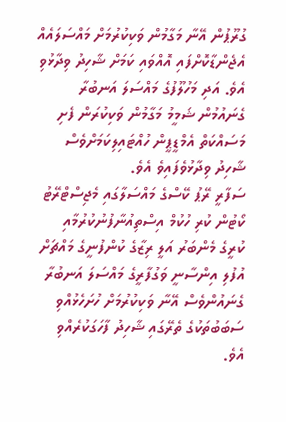ގުރޫޕުން އޭނާ މަގާމުން ވަކިކުރުމަށް މައްސަލައެއް އެޖެންޑާކޮށްފައި އޮއްވައި ކަމަށް ޝާހިދު ވިދާޅުވި އެވެ. އަދި މަހުލޫފުގެ މައްސަލަ އަނބުރާ ގެނައުމުން ޝަމީމު މަގާމުން ވަކިކުރަން ފެށި މަސައްކަތް އެމްޑީޕީން ހުއްޓައިލިކަމަށްވެސް ޝާހިދު ވިދާޅުވެފައިވެ އެވެ.
ސަފާރީ ރޭޕު ކޭސްގެ މައްސަލާގައި މެޖިސްޓްރޭޓު ކޯޓުން ކުރި ހުކުމް އިސްތިއުނާފުނުކުރުމާއި ކުރީގެ މެންބަރު އަލީ ރިޒާގެ ކުންފުނީގެ މައްޗަށް އުފުލި އިންސާނީ ވަގުފާރީގެ މައްސަލަ އަނބުރާ ގެނައުންވެސް އޭނާ ވަކިކުރުމަށް ހުށަހެޅުއްވި ސަބަބުތަކުގެ ތެރޭގައި ޝާހިދު ފާހަގަކުރެއްވި އެވެ.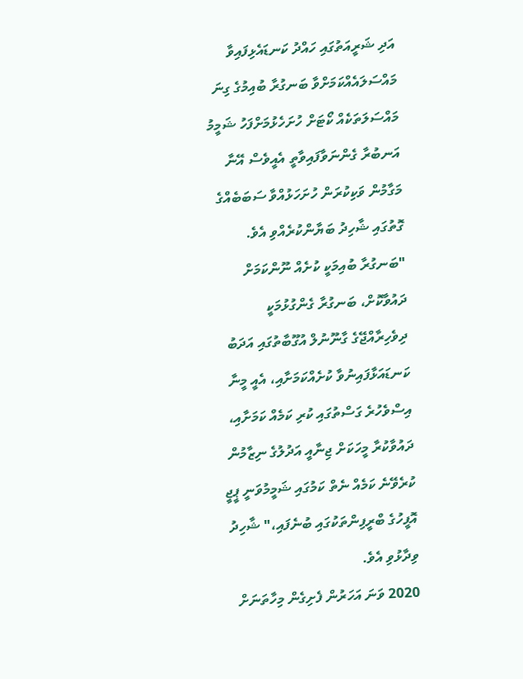އަދި ޝަރީއަތުގައި ހައްދު ކަނޑައެޅިފައިވާ މައްސަލައެއްކަމަށްވާ ބަނގުރާ ބުއިމުގެ ގިނަ މައްސަލަތަކެއް ކޯޓަށް ހުށަހެޅުމަށްފަހު ޝަމީމު އަނބުރާ ގެންނަވާފައިވާތީ އެއީވެސް އޭނާ މަގާމުން ވަކިކުރަން ހުށަހަޅުއްވާ ސަބަބެއްގެ ގޮތުގައި ޝާހިދު ބަޔާންކުރެއްވި އެވެ.
"ބަނގުރާ ބުއިމަކީ ކުށެއް ނޫންކަމަށް ދައުވާކޮށް، ބަނގުރާ ގެންގުޅުމަކީ ދިވެހިރާއްޖޭގެ ގާނޫނުލް އުގޫބާތުގައި އަދަބު ކަނޑައަޅާފައިނުވާ ކުށެއްކަމަށާއި، އެއީ މީނާ އިސްވެހުރެ ގަސްތުގައި ކުރި ކަމެއް ކަމަށާއި، ދައުވާކުރާ މީހަކަށް ޖިނާއީ އަދުލުގެ ނިޒާމުން ކުރެވޭނެ ކަމެއް ނެތް ކަމުގައި ޝަމީމުވަނީ ޕީޖީ އޮފީހުގެ ބްރީފިންތަކުގައި ބުނެފައި،" ޝާހިދު ވިދާޅުވި އެވެ.
2020 ވަނަ އަހަރުން ފެށިގެން މިހާތަނަށް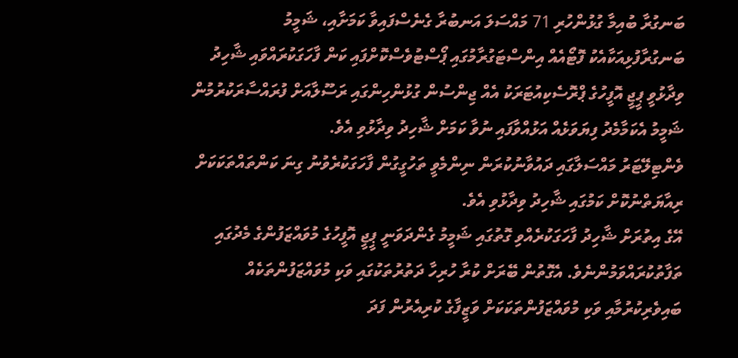ބަނގުރާ ބުއިމާ ގުޅުންހުރި 71 މައްސަލަ އަނބުރާ ގެނެސްފައިވާ ކަމަށާއި، ޝަމީމު ބަނގުރާފުޅިއަކާއެކު ފޮޓޯއެއް އިންސްޓަގުރާމުގައި ޕޯސްޓުވެސްކޮށްފައި ކަން ފާހަގަކުރައްވައި ޝާހިދު ވިދާޅުވީ ޕީޖީ އޮފީހުގެ ޕްރޮސެކިއުޓަރަކު އެއް ޖިންސުން ގުޅުންހިންގައި ރަސޫލާއަށް ފުރައްސާރަކުރުމުން ޝަމީމު އެކަމާމެދު ފިޔަވަޅެއް އަޅުއްވާފައި ނުވާ ކަމަށް ޝާހިދު ވިދާޅުވި އެވެ.
ވެންޓިލޭޓަރު މައްސަލާގައި ދައުވާނުކުރަން ނިންމެވީ ތަހުގީގުން ފާހަގަކުރެވުނު ގިނަ ކަންތައްތަކަކަށް ރިއާޔަތްނުކޮށް ކަމުގައި ޝާހިދު ވިދާޅުވި އެވެ.
އޭގެ އިތުރަށް ޝާހިދު ފާހަގަކުރެއްވި ގޮތުގައި ޝަމީމު ގެންދަވަނީ ޕީޖީ އޮފީހުގެ މުވައްޒަފުންގެ މެދުގައި ތަފާތުކުރައްވަމުންނެވެ. އެގޮތުން ބޭރަށް ކުރާ ހުރިހާ ދަތުރުތަކުގައި ވަކި މުވައްޒަފުންތަކެއް ބައިވެރިކުރުމާއި ވަކި މުވައްޒަފުންތަކަކަށް ވަޒީފާގެ ކުރިއެރުން ފަދަ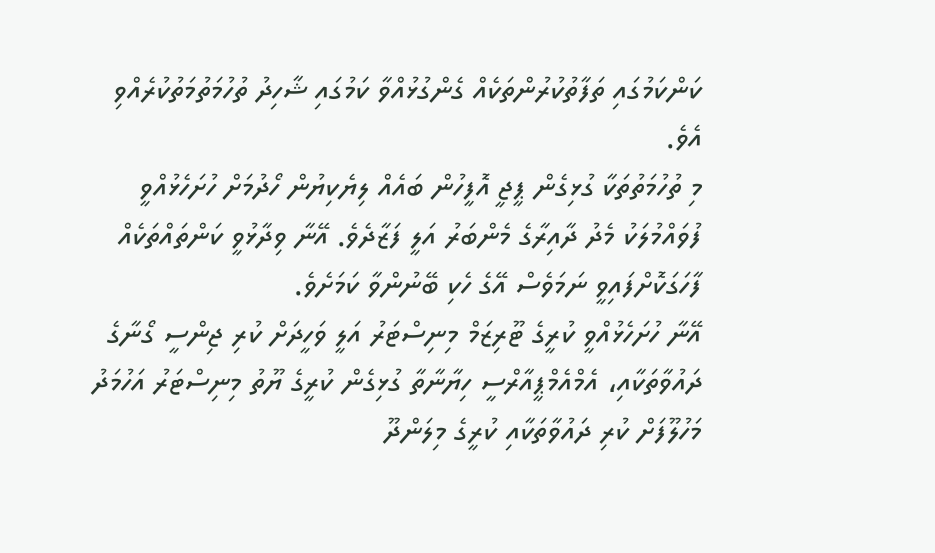ކަންކަމުގައި ތަފާތުކުރުންތަކެއް ގެންގުޅުއްވާ ކަމުގައި ޝާހިދު ތުހުމަތުމަތުކުރެއްވި އެވެ.
މި ތުހުމަތުތަކާ ގުޅިގެން ޕީޖީ އޮފީހުން ބައެއް ލިޔެކިޔުން ހޯދުމަށް ހުށަހެޅުއްވީ  ފުވައްމުލަކު މެދު ދާއިރާގެ މެންބަރު އަލީ ފަޒާދެވެ. އޭނާ ވިދާޅުވީ ކަންތައްތަކެއް ފާހަގަކޮށްފައިވީ ނަމަވެސް އޭގެ ހެކި ބޭނުންވާ ކަމަށެވެ.
އޭނާ ހުށަހެޅުއްވީ ކުރީގެ ޓޫރިޒަމް މިނިސްޓަރު އަލީ ވަހީދަށް ކުރި ޖިންސީ ގޯނާގެ ދައުވާތަކާއި، އެމްއެމްޕީއާރްސީ ހިޔާނާތާ ގުޅިގެން ކުރީގެ ޔޫތު މިނިސްޓަރު އަހުމަދު މަހުލޫފަށް ކުރި ދައުވާތަކާއި ކުރީގެ މިލަންދޫ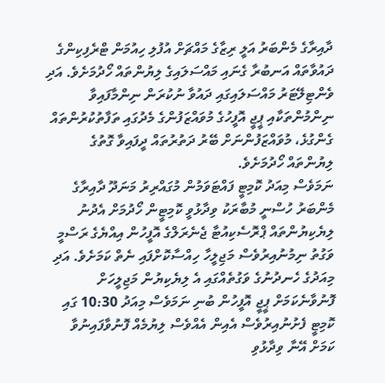ދާއިރާގެ މެންބަރު އަލީ ރިޒާގެ މައްޗަށް އުފުލި ހިއުމަން ޓްރެފިކިންގެ ދައުވާތައް އަނބުރާ ގެނައި މައްސަލައިގެ ލިޔުންތައް ހޯދުމަށެވެ. އަދި ވެންޓިލޭޓަރު މައްސަލައިގައި ދައުވާ ނުކުރަން ނިންމާފައިވާ ނިންމުންތަކާއި ޕީޖީ އޮފީހުގެ މުވައްޒަފުންގެ މެދުގައި ތަފާތުކުރުންތައް ގެންގުޅެ، މުވައްޒަފުންނަށް ބޭރު ދަތުރުތައް ދީފައިވާ ގޮތުގެ ލިޔުންތައް ހޯދުމަށެވެ.
ނަމަވެސް މިއަދު ކޮމިޓީ ފައްޓަވަމުން މުގައްރިރު މަނަދޫ ދާއިރާގެ މެންބަރު ހުސްނީ މުބާރަކު ވިދާޅުވީ ކޮމިޓީން ހޯދުމަށް އެދުނު ލިޔެކިޔުންތައް ޕްރޮސެކިއުޓާ ޖެނެރަލްގެ އޮފީހުން އިއްޔެގެ ރަސްމީ ވަގުތު ނިމުނުއިރުވެސް މަޖިލީހާ ހިއްސާކޮށްފައި ނެތް ކަމަށެވެ. އަދި މިއަދުގެ ހެނދުނުގެ ވަގުތެއްގައި އެ ލިޔެކިޔުން މަޖިލީހަށް ފޮނުވާނެކަމަށް ޕީޖީ އޮފީހުން ބުނި ނަމަވެސް މިއަދު 10:30 ގައި ކޮމިޓީ ފެށުނުއިރުވެސް އެއިން އެއްވެސް ލިޔުމެއް ފޮނުވާފައިނުވާ ކަމަށް އޭނާ ވިދާޅުވި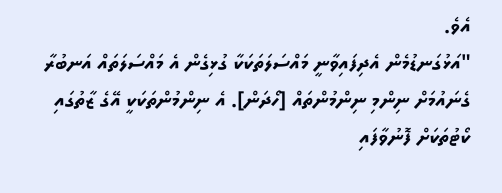އެވެ.
"އަޅުގަނޑުމެން އެދިފައިވާނީ މައްސަލަތަކަކާ ގުޅިގެން އެ މައްސަލަތައް އަނބުރާ ގެނައުމަށް ނިންމި ނިންމުންތައް [ހޯދަން]. އެ ނިންމުންތަކަކީ އޭގެ ޒާތުގައި ކޯޓުތަކަށް ފޮނުވާފައި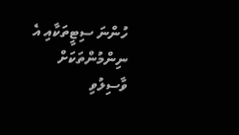ހުންނަ ސިޓީތަކާއި އެ ނިންމުންތަކަށް ވާސިލުވި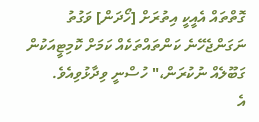ގޮތްތައް އެއީކީ އިތުރަށް [ހޯދަން] ވަގުތު ނަގަންޖެހޭނެ ކަންތައްތަކެއް ކަމަށް ކޮމިޓީއަކުން ގަބޫލެއް ނުކުރަން،" ހުސްނީ ވިދާޅުވިއެވެ.
އެ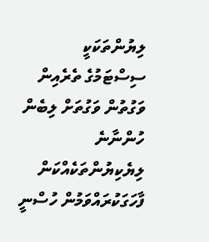ލިޔުންތަކަކީ ސިސްޓަމުގެ ތެރެއިން ވަގުތުން ވަގުތަށް ލިބެން ހުންނާނެ ލިޔެކިޔުންތަކެއްކަން ފާހަގަކުރައްވަމުން ހުސްނީ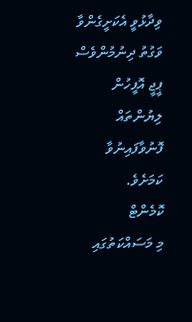ވިދާޅުވީ އެކަށީގެންވާ ވަގުތު ދިނުމުންވެސް ޕީޖީ އޮފީހުން ލިޔުންތައް ފޮނުވާފައިނުވާ ކަމަށެވެ.
ކޮމެންޓް
މި މަސައްކަތުގައި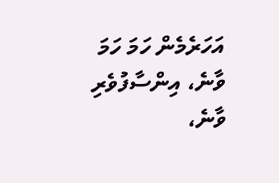އަހަރެމެން ހަމަ ހަމަ ވާނެ، އިންސާފުވެރި ވާނެ،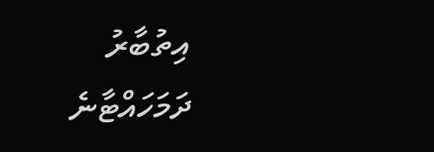އިތުބާރު ދަމަހައްޓާނެ